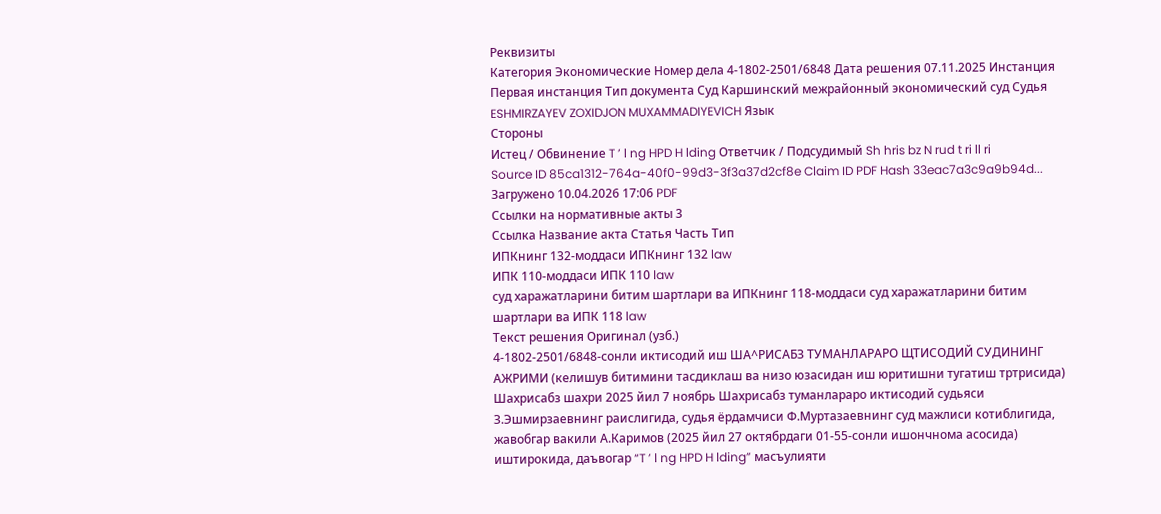Реквизиты
Категория Экономические Номер дела 4-1802-2501/6848 Дата решения 07.11.2025 Инстанция Первая инстанция Тип документа Суд Каршинский межрайонный экономический суд Судья ESHMIRZAYEV ZOXIDJON MUXAMMADIYEVICH Язык
Стороны
Истец / Обвинение T ’ l ng HPD H lding Ответчик / Подсудимый Sh hris bz N rud t ri ll ri
Source ID 85ca1312-764a-40f0-99d3-3f3a37d2cf8e Claim ID PDF Hash 33eac7a3c9a9b94d... Загружено 10.04.2026 17:06 PDF
Ссылки на нормативные акты 3
Ссылка Название акта Статья Часть Тип
ИПКнинг 132-моддаси ИПКнинг 132 law
ИПК 110-моддаси ИПК 110 law
суд харажатларини битим шартлари ва ИПКнинг 118-моддаси суд харажатларини битим шартлари ва ИПК 118 law
Текст решения Оригинал (узб.)
4-1802-2501/6848-сонли иктисодий иш ША^РИСАБЗ ТУМАНЛАРАРО ЩТИСОДИЙ СУДИНИНГ АЖРИМИ (келишув битимини тасдиклаш ва низо юзасидан иш юритишни тугатиш тртрисида) Шахрисабз шахри 2025 йил 7 ноябрь Шахрисабз туманлараро иктисодий судьяси З.Эшмирзаевнинг раислигида, судья ёрдамчиси Ф.Муртазаевнинг суд мажлиси котиблигида, жавобгар вакили А.Каримов (2025 йил 27 октябрдаги 01-55-сонли ишончнома асосида) иштирокида, даъвогар “T ’ l ng HPD H lding” масъулияти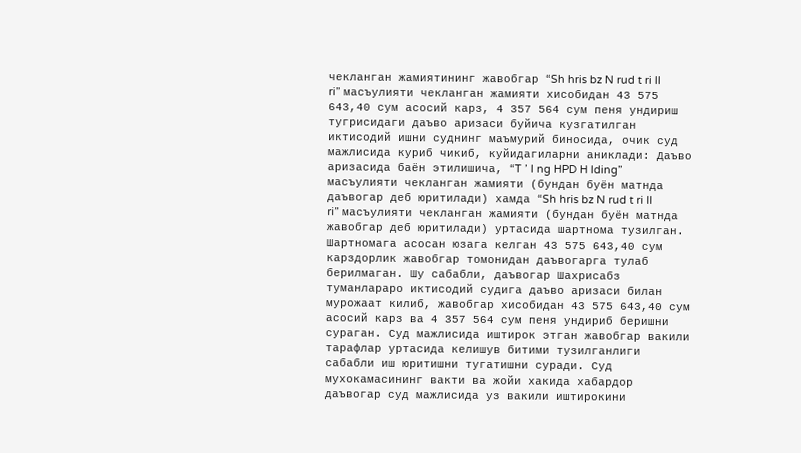чекланган жамиятининг жавобгар “Sh hris bz N rud t ri ll ri” масъулияти чекланган жамияти хисобидан 43 575 643,40 сум асосий карз, 4 357 564 сум пеня ундириш тугрисидаги даъво аризаси буйича кузгатилган иктисодий ишни суднинг маъмурий биносида, очик суд мажлисида куриб чикиб, куйидагиларни аниклади: Даъво аризасида баён этилишича, “T ’ l ng HPD H lding” масъулияти чекланган жамияти (бундан буён матнда даъвогар деб юритилади) хамда “Sh hris bz N rud t ri ll ri” масъулияти чекланган жамияти (бундан буён матнда жавобгар деб юритилади) уртасида шартнома тузилган. Шартномага асосан юзага келган 43 575 643,40 сум карздорлик жавобгар томонидан даъвогарга тулаб берилмаган. Шу сабабли, даъвогар Шахрисабз туманлараро иктисодий судига даъво аризаси билан мурожаат килиб, жавобгар хисобидан 43 575 643,40 сум асосий карз ва 4 357 564 сум пеня ундириб беришни сураган. Суд мажлисида иштирок этган жавобгар вакили тарафлар уртасида келишув битими тузилганлиги сабабли иш юритишни тугатишни суради. Суд мухокамасининг вакти ва жойи хакида хабардор даъвогар суд мажлисида уз вакили иштирокини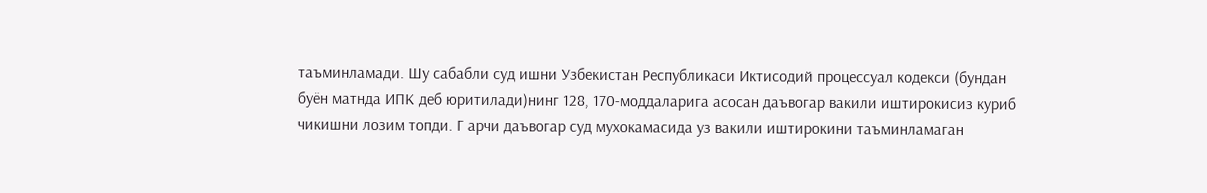таъминламади. Шу сабабли суд ишни Узбекистан Республикаси Иктисодий процессуал кодекси (бундан буён матнда ИПК деб юритилади)нинг 128, 170-моддаларига асосан даъвогар вакили иштирокисиз куриб чикишни лозим топди. Г арчи даъвогар суд мухокамасида уз вакили иштирокини таъминламаган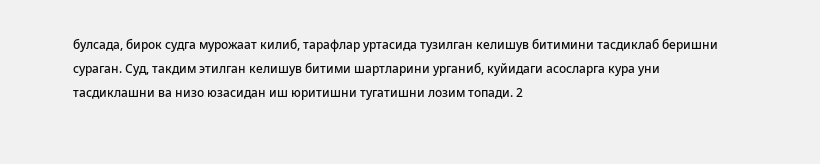булсада, бирок судга мурожаат килиб, тарафлар уртасида тузилган келишув битимини тасдиклаб беришни сураган. Суд, такдим этилган келишув битими шартларини урганиб, куйидаги асосларга кура уни тасдиклашни ва низо юзасидан иш юритишни тугатишни лозим топади. 2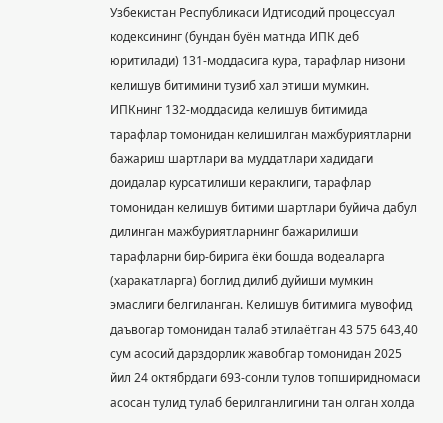Узбекистан Республикаси Идтисодий процессуал кодексининг (бундан буён матнда ИПК деб юритилади) 131-моддасига кура, тарафлар низони келишув битимини тузиб хал этиши мумкин. ИПКнинг 132-моддасида келишув битимида тарафлар томонидан келишилган мажбуриятларни бажариш шартлари ва муддатлари хадидаги доидалар курсатилиши кераклиги, тарафлар томонидан келишув битими шартлари буйича дабул дилинган мажбуриятларнинг бажарилиши тарафларни бир-бирига ёки бошда водеаларга (харакатларга) боглид дилиб дуйиши мумкин эмаслиги белгиланган. Келишув битимига мувофид даъвогар томонидан талаб этилаётган 43 575 643,40 сум асосий дарздорлик жавобгар томонидан 2025 йил 24 октябрдаги 693-сонли тулов топширидномаси асосан тулид тулаб берилганлигини тан олган холда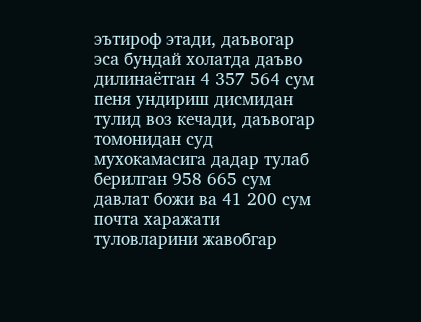эътироф этади, даъвогар эса бундай холатда даъво дилинаётган 4 357 564 сум пеня ундириш дисмидан тулид воз кечади, даъвогар томонидан суд мухокамасига дадар тулаб берилган 958 665 сум давлат божи ва 41 200 сум почта харажати туловларини жавобгар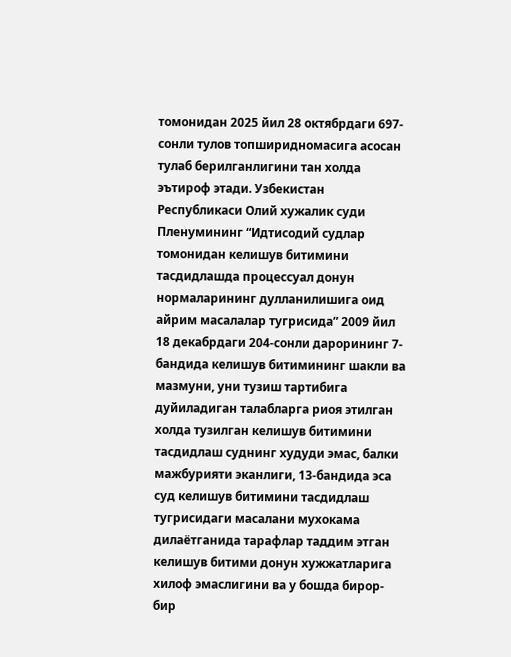томонидан 2025 йил 28 октябрдаги 697-сонли тулов топширидномасига асосан тулаб берилганлигини тан холда эътироф этади. Узбекистан Республикаси Олий хужалик суди Пленумининг “Идтисодий судлар томонидан келишув битимини тасдидлашда процессуал донун нормаларининг дулланилишига оид айрим масалалар тугрисида” 2009 йил 18 декабрдаги 204-сонли дарорининг 7-бандида келишув битимининг шакли ва мазмуни, уни тузиш тартибига дуйиладиган талабларга риоя этилган холда тузилган келишув битимини тасдидлаш суднинг худуди эмас, балки мажбурияти эканлиги, 13-бандида эса суд келишув битимини тасдидлаш тугрисидаги масалани мухокама дилаётганида тарафлар таддим этган келишув битими донун хужжатларига хилоф эмаслигини ва у бошда бирор-бир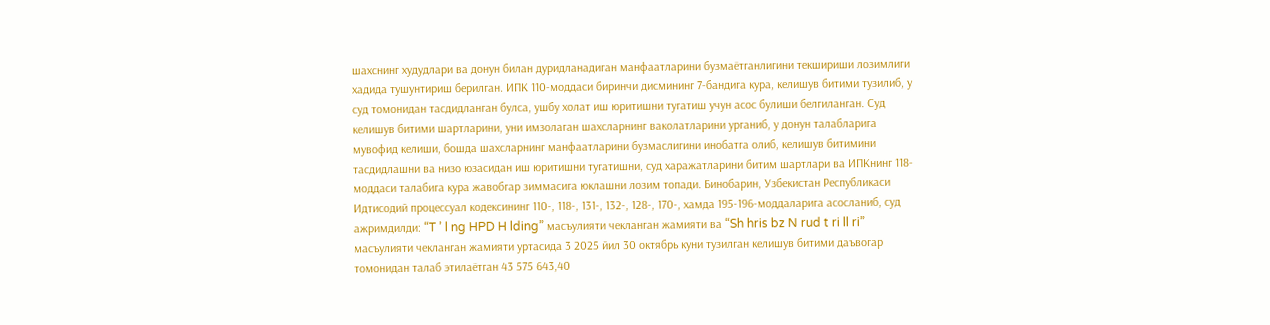шахснинг худудлари ва донун билан дуридланадиган манфаатларини бузмаётганлигини текшириши лозимлиги хадида тушунтириш берилган. ИПК 110-моддаси биринчи дисмининг 7-бандига кура, келишув битими тузилиб, у суд томонидан тасдидланган булса, ушбу холат иш юритишни тугатиш учун асос булиши белгиланган. Суд келишув битими шартларини, уни имзолаган шахсларнинг ваколатларини урганиб, у донун талабларига мувофид келиши, бошда шахсларнинг манфаатларини бузмаслигини инобатга олиб, келишув битимини тасдидлашни ва низо юзасидан иш юритишни тугатишни, суд харажатларини битим шартлари ва ИПКнинг 118-моддаси талабига кура жавобгар зиммасига юклашни лозим топади. Бинобарин, Узбекистан Республикаси Идтисодий процессуал кодексининг 110-, 118-, 131-, 132-, 128-, 170-, хамда 195-196-моддаларига асосланиб, суд ажримдилди: “T ’ l ng HPD H lding” масъулияти чекланган жамияти ва “Sh hris bz N rud t ri ll ri” масъулияти чекланган жамияти уртасида 3 2025 йил 30 октябрь куни тузилган келишув битими даъвогар томонидан талаб этилаётган 43 575 643,40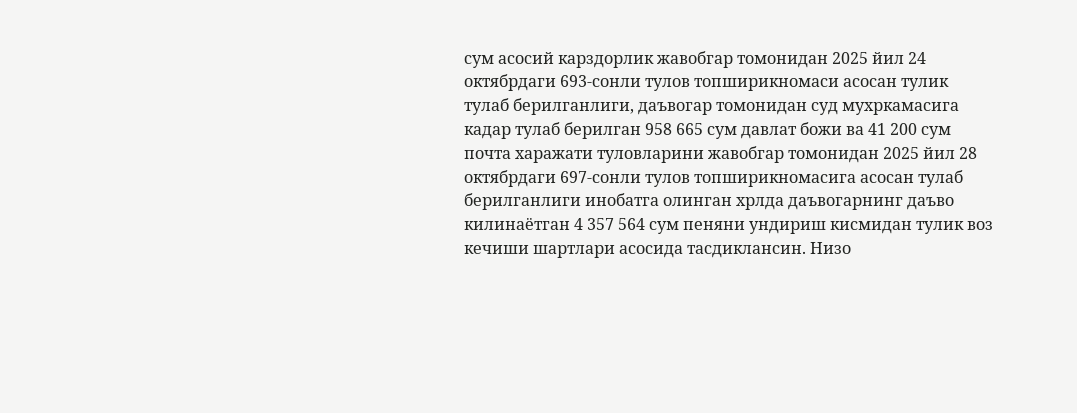сум асосий карздорлик жавобгар томонидан 2025 йил 24 октябрдаги 693-сонли тулов топширикномаси асосан тулик тулаб берилганлиги, даъвогар томонидан суд мухркамасига кадар тулаб берилган 958 665 сум давлат божи ва 41 200 сум почта харажати туловларини жавобгар томонидан 2025 йил 28 октябрдаги 697-сонли тулов топширикномасига асосан тулаб берилганлиги инобатга олинган хрлда даъвогарнинг даъво килинаётган 4 357 564 сум пеняни ундириш кисмидан тулик воз кечиши шартлари асосида тасдиклансин. Низо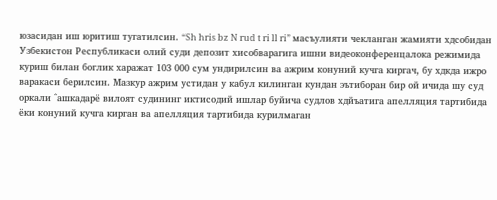юзасидан иш юритиш тугатилсин. “Sh hris bz N rud t ri ll ri” масъулияти чекланган жамияти хдсобидан Узбекистон Республикаси олий суди депозит хисобварагига ишни видеоконференцалока режимида куриш билан боглик харажат 103 000 сум ундирилсин ва ажрим конуний кучга киргач, бу хдкда ижро варакаси берилсин. Мазкур ажрим устидан у кабул килинган кундан эътиборан бир ой ичида шу суд оркали ^ашкадарё вилоят судининг иктисодий ишлар буйича судлов хдйъатига апелляция тартибида ёки конуний кучга кирган ва апелляция тартибида курилмаган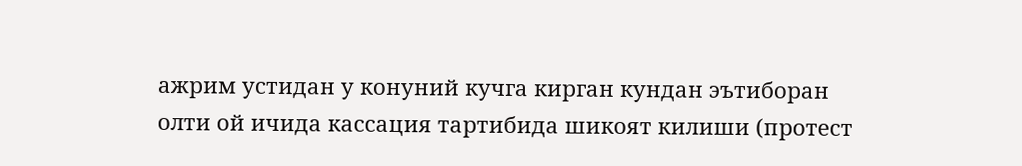ажрим устидан у конуний кучга кирган кундан эътиборан олти ой ичида кассация тартибида шикоят килиши (протест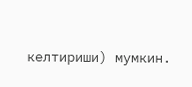келтириши) мумкин.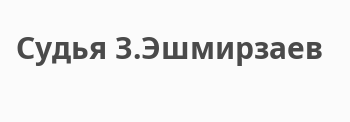Судья З.Эшмирзаев